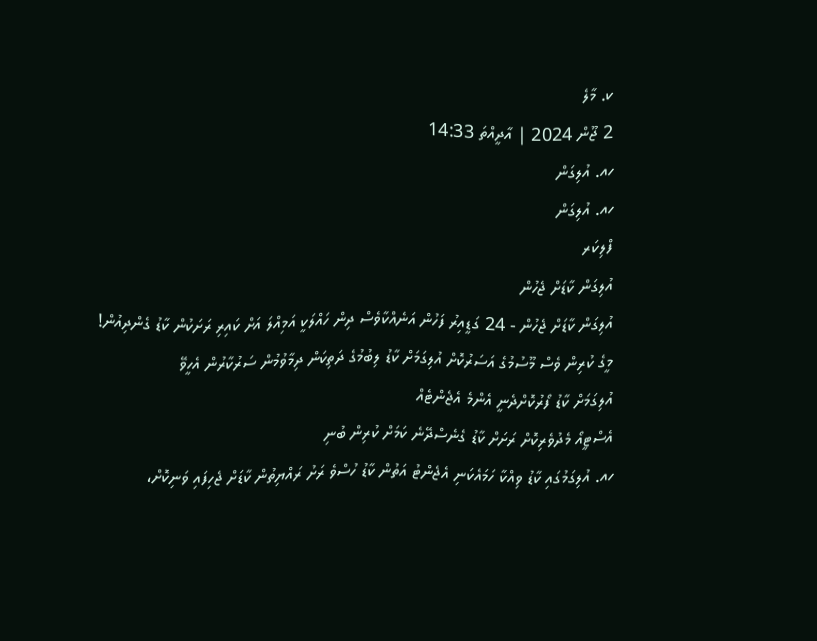ކ. މާލެ
2 ޖޫން 2024 | އާދީއްތަ 14:33
ހއ. އުލިގަން
ހއ. އުލިގަން
ފްލިކަރ
އުލިގަން ކާޑަށް ޖެހުން
އުލިގަން ކާޑަށް ޖެހުން - 24 ގަޑީއިރު ފަހުން އަނެއްކާވެސް ދިން ހައްލަކީ އަމިއްލަ އަށް ކައިރި ރަށަކުން ކާޑު ގެންދިއުން!
މީގެ ކުރިން ވެސް މޫސުމުގެ އަސަރުކޮށް އުލިގަމަށް ކާޑު ލިބުމުގެ ދަތިކަން ދިމާވުމުން ސަރުކާރުން އެހީވޭ
އުލިގަމަށް ކާޑު ފޯރުކޮށްދެނީ އެންމެ އެޖެންޓެއް
އެސްޓީއޯ މެދުވެރިކޮށް ރަށަށް ކާޑު ގެނެސްދޭނެ ކަމަށް ކުރިން ބުނި
ހއ. އުލިގަމުގައި ކާޑު ވިއްކާ ހަމައެކަނި އެޖެންޓު އަތުން ކާޑު ހުސްވެ ރަށު ރައްޔިތުން ކާޑަށް ޖެހިފައި ވަނިކޮށް،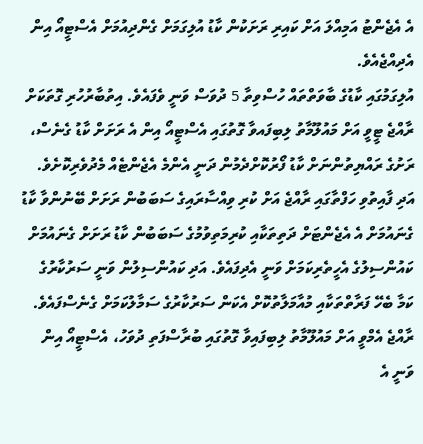އެ އެޖެންޓު އަމިއްލަ އަށް ކައިރި ރަށަކުން ކާޑު އުލިގަމަށް ގެންދިއުމަށް އެސްޓީއޯ އިން އެދިއްޖެއެވެ.
އުލިގަމުގައި ކާޑުގެ ބާވަތްތައް ހުސްވިތާ 5 ދުވަސް ވަނީ ވެފައެވެ. އިތުބާރުހުރި ގޮތަކަށް ރާއްޖެ ޓީވީ އަށް މައުލޫމާތު ލިބިފައވާ ގޮތުގައި އެސްޓީއޯ އިން އެ ރަށަށް ކާޑު ގެނެސް، ރަށުގެ ރައްޔިތުންނަށް ކާޑު ފޯރުކޮށްދެމުން ދަނީ އެންމެ އެޖެންޓެއް މެދުވެރިކޮށެވެ. އަދި ފާއިތުވި ހަފްތާގައި ރާއްޖެ އަށް ކުރި ވިއްސާރައިގެ ސަބަބުން ރަށަށް ބޭނުންވާ ކާޑު ގެނައުމަށް އެ އެޖެންޓަށް ދަތިތަކާއި ކުރިމަތިވުމުގެ ސަބަބުން ކާޑު ރަށަށް ގެނައުމަށް ކައުންސިލުގެ އެހީތެރިކަމަށް ވަނީ އެދިފައެވެ. އަދި ކައުންސިލުން ވަނީ ސަރުކާރުގެ ކަމާ ބެހޭ ފަރާތްތަކާއި މުއާމަލާތުކޮށް އެކަން ސަރުކާރުގެ ސަމާލުކަމަށް ގެނެސްފައެވެ.
ރާއްޖެ އެމްވީ އަށް މައުލޫމާތު ލިބިފައިވާ ގޮތުގައި ބުރާސްފަތި ދުވަހު، އެސްޓީއޯ އިން ވަނީ އެ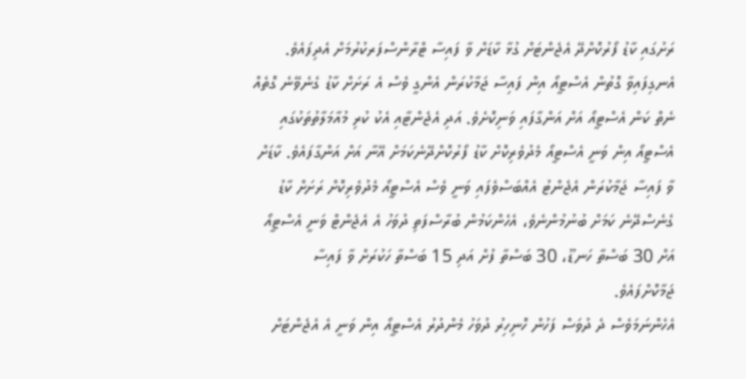ރަށުގައި ކާޑު ފޯރުކޮށްދޭ އެޖެންޓަށް ގުޅާ ކާޑަށް ވާ ފައިސާ ޓްރާންސްފަރކުރުމަށް އެދިފައެވެ. އެނގިފައިވާ ގޮތުން އެސްޓީއޯ އިން ފައިސާ ޖަމާކުރަން އެންގީ ވެސް އެ ރަށަށް ކާޑު ގެނެވޭނެ ގޮތެއް ނެތް ކަން އެސްޓީއޯ އަށް އަންގާފައި ވަނިކޮށެވެ. އަދި އެޖެންޓާއި އެކު ކުރި މުއާމަލާތުތަކުގައި އެސްޓީއޯ އިން ވަނީ އެސްޓީއޯ މެދުވެރިކޮށް ކާޑު ފޯރުކޮށްދޭނެކަމަށް އޭނާ އަށް އަންގާފައެވެ. ކާޑަށް ވާ ފައިސާ ޖަމާކުރަން އެޖެންޓު އެއްބަސްވެފައި ވަނީ ވެސް އެސްޓީއޯ މެދުވެރިކޮށް ރަށަށް ކާޑު ގެނެސްދޭނެ ކަމަށް ބުނުމުންނެވެ، އެހެންކަމުން ބުރާސްފަތި ދުވަހު އެ އެޖެންޓް ވަނީ އެސްޓީއޯ އަށް 30 ބަސްތާ ހަނޑޫ، 30 ބަސްތާ ފުށް އަދި 15 ބަސްތާ ހަކުރަށް ވާ ފައިސާ ޖަމާކޮށްފައެވެ.
އެހެންނަމަވެސް ދެ ދުވަސް ފަހުން ހޮނިހިރު ދުވަހު މެންދުރު އެސްޓީއޯ އިން ވަނީ އެ އެޖެންޓަށް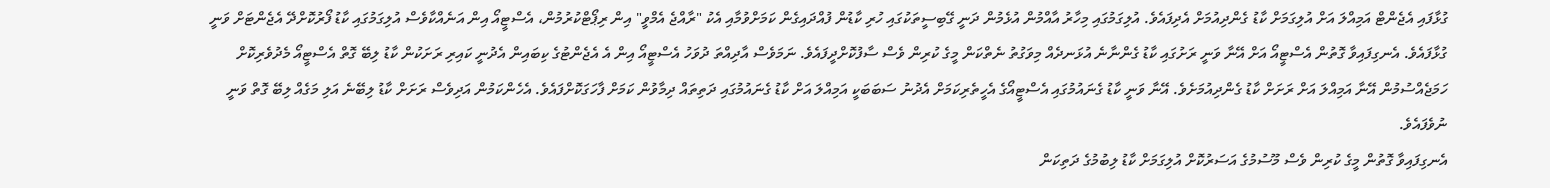ގުޅާފައި އެޖެންޓް އަމިއްލަ އަށް އުލިގަމަށް ކާޑު ގެންދިއުމަށް އެދިފައެވެ. އުލިގަމުގައި މިހާރު އާއްމުން އުޅެމުން ދަނީ ގޭބިސީތަކުގައި ހުރި ކާޑުން ފުއްދައިގެން ކަމަށްވުމާއި އެކު "ރާއްޖެ އެމްވީ" އިން ރިޕޯޓްކުރުމުން، އެސްޓީއޯ އިން އަނެއްކާވެސް އުލިގަމުގައި ކާޑު ފޯރުކޮށްދޭ އެޖެންޓަށް ވަނީ ގުޅާފައެވެ. އެނގިފައިވާ ގޮތުން އެސްޓީއޯ އަށް އޭނާ ވަނީ ރަށުގައި ކާޑު ގެންނާނެ އުޅަނދެއް މިވަގުތު ނެތްކަން މީގެ ކުރިން ވެސް ސާފުކޮށްދީފައެވެ. ނަމަވެސް އާދިއްތަ ދުވަހު އެސްޓީއޯ އިން އެ އެޖެންޓުގެ ކިބައިން އެދުނީ ކައިރި ރަށަކުން ކާޑު ލިބޭ ގޮތް އެސްޓީއޯ މެދުވެރިކޮށް ހަމަޖެއްސުމުން އޭނާ އަމިއްލަ އަށް ރަށަށް ކާޑު ގެންދިއުމަށެވެ. އޭނާ ވަނީ ކާޑު ގެނައުމުގައި އެސްޓީއޯގެ އެހީތެރިކަމަށް އެދުނު ސަބަބަކީ އަމިއްލަ އަށް ކާޑު ގެނައުމުގައި ދަތިތައް ދިމާވުން ކަމަށް ފާހަގަކޮށްފައެވެ. އެހެންކަމުން އަދިވެސް ރަށަށް ކާޑު ލިބޭނެ އަލި މަގެއް ލިބޭ ގޮތް ވަނީ ނުވެފައެވެ.
އެނގިފައިވާ ގޮތުން މީގެ ކުރިން ވެސް މޫސުމުގެ އަސަރުކޮށް އުލިގަމަށް ކާޑު ލިބުމުގެ ދަތިކަން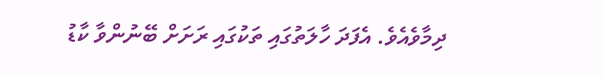ދިމާވެއެވެ. އެފަދަ ހާލަތުގައި ތަކުގައި ރަށަށް ބޭނުންވާ ކާޑު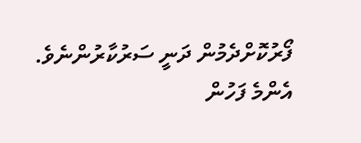ފޯރުކޮށްދެމުން ދަނީ ސަރުކާރުންނެވެ.
އެންމެ ފަހުން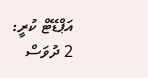އަޕްޑޭޓް ކުރީ: 2 ދުވަސް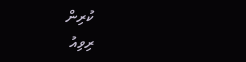ކުރިން
ރިވިއު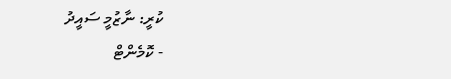ކުރީ: ނާޒުމީ ސައީދު
- ކޮމެންޓް